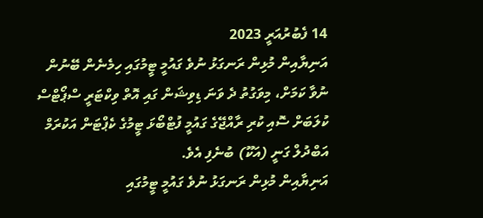14 ފެބުރުއަރީ 2023
އަނިޔާއިން މުޅިން ރަނގަޅު ނުވެ ގައުމީ ޓީމުގައި ހިމެނެން ބޭނުން ނުވާ ކަމަށް، މިވަގުތު ދެ ވަނަ ޑިވިޝަން ގައި އޮތް ވިކްޓަރީ ސްޕޯޓްސް ކުލަބަށް ސޮއި ކުރި ރާއްޖޭގެ ގައުމީ ފުޓްބޯޅަ ޓީމުގެ ކެޕްޓަން އަކުރަމް އަބްދުލް ގަނީ (އަކޫ) ބުނެފި އެވެ.
އަނިޔާއިން މުޅިން ރަނގަޅު ނުވެ ގައުމީ ޓީމުގައި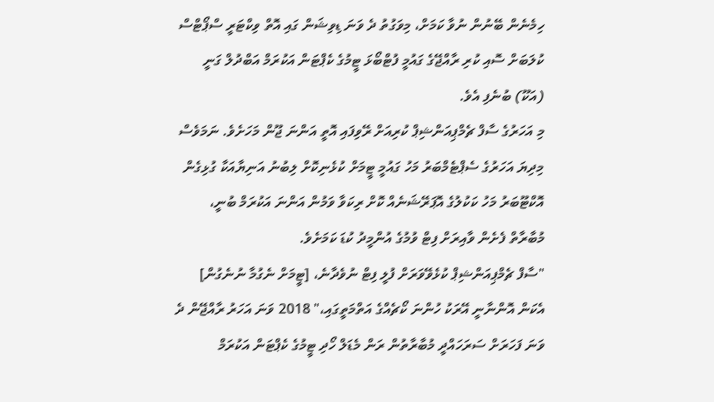ހިމެނެން ބޭނުން ނުވާ ކަމަށް، މިވަގުތު ދެ ވަނަ ޑިވިޝަން ގައި އޮތް ވިކްޓަރީ ސްޕޯޓްސް ކުލަބަށް ސޮއި ކުރި ރާއްޖޭގެ ގައުމީ ފުޓްބޯޅަ ޓީމުގެ ކެޕްޓަން އަކުރަމް އަބްދުލް ގަނީ (އަކޫ) ބުނެފި އެވެ.
މި އަހަރުގެ ސާފް ޗެމްޕިއަންޝިޕް ކުރިއަށް ރޭވިފައި އޮތީ އަންނަ ޖޫން މަހަށެވެ. ނަމަވެސް މިދިޔަ އަހަރުގެ ސެޕްޓެމްބަރު މަހު ގައުމީ ޓީމަށް ކުޅެނިކޮށް ލިބުނު އަނިޔާއަކާ ގުޅިގެން އޮކްޓޫބަރު މަހު ކަކުލުގެ އޮޕަރޭޝަނެއް ކޮށް ރިކަވާ ވަމުން އަންނަ އަކުރަމް ބުނީ، މުބާރާތް ފެށެން ވާއިރަށް ފިޓް ވުމުގެ އުންމީދު ކުޑަ ކަމަށެވެ.
"ސާފް ޗެމްޕިއަންޝިޕް ކުޅެވޭވަރަށް ފުލީ ފިޓް ނުވެދާނެ، [ޓީމަށް ނެގުމާ ނުނެގުން] އެކަން އޮންނާނީ އޭރަކު ހުންނަ ކޯޗެއްގެ އަތްމަތީގައި،" 2018 ވަނަ އަހަރު ރާއްޖޭން ދެ ވަނަ ފަހަރަށް ސަރަހައްދީ މުބާރާތުން ރަން މެޑަލް ހޯދި ޓީމުގެ ކެޕްޓަން އަކުރަމް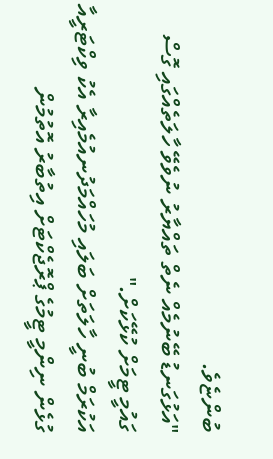ބުންޏެވެ.
"އަޅުގަނޑު ބޭނުމެއް ނެތް ތައްޔާރު ނުވެވޭ ހާލަތެއްގައި ގޮސް ގައުމީ ޓީމަށް ކުޅޭކަށް."
އަކުރަމް ބުނީ ހާލަތަށް ބަލައި މުހައްމަދުނއުމެއިރާ އެކު ވިކްޓަރީއާ ގުޅެން ނިންމީ ޓީމުގެ ޕްރޮޖެކްޓަށް އިތުބާރު އޮތުމުން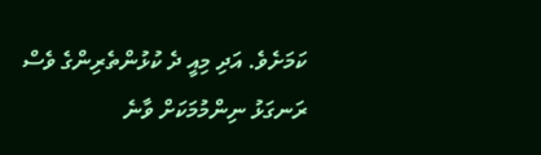ކަމަށެވެ. އަދި މިއީ ދެ ކުޅުންތެރިންގެ ވެސް ރަނގަޅު ނިންމުމަކަށް ވާނެ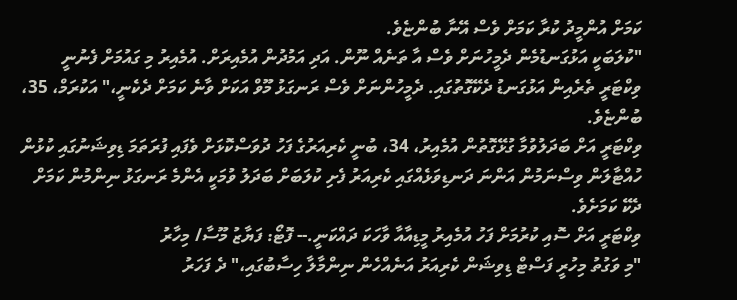ކަމަށް އުންމީދު ކުރާ ކަމަށް ވެސް އޭނާ ބުންޏެވެ.
"ކުލަބަކީ އަޅުގަނޑުމެން ދެމީހުނަށް ވެސް އާ ތަނެއް ނޫން. އަދި އަމުދުން އުމެއިރަށް. އުމެއިރު މި ގައުމަށް ފެނުނީ ވިކްޓަރީ ތެރެއިން އަޅުގަނޑު ދެކޭގޮތުގައި. ދެމީހުންނަށް ވެސް ރަނގަޅު މޫވް އަކަށް ވާނެ ކަމަށް ދެކެނީ،" އަކުރަމް، 35، ބުންޏެވެ.
ވިކްޓަރީ އަށް ބަދަލުވުމާ ގުޅޭގޮތުން އުމެއިރު، 34، ބުނީ ކެރިއަރުގެ ފަހު ދުވަސްކޮޅަށް ވެފައި ފުރަތަމަ ޑިވިޝަނުގައި ކުޅުން ހުއްޓާލަން ވިސްނަމުން އަންނަ ދަނޑިވަޅެއްގައި ކެރިއަރު ފެށި ކުލަބަށް ބަދަލު ވުމަކީ އެންމެ ރަނގަޅު ނިންމުން ކަމަށް ދެކޭ ކަމަށެވެ.
ވިކްޓަރީ އަށް ސޮއި ކުރުމަށް ފަހު އުމެއިރު މީޑިއާއާ ވާހަކަ ދައްކަނީ.-- ފޮޓޯ: ފަޔާޒު މޫސާ/ މިހާރު
"މި ވަގުތު މިހުރީ ފަސްޓް ޑިވިޝަން ކެރިއަރު އަނެއްހެން ނިންމާލާ ހިސާބުގައި،" ދެ ފަހަރު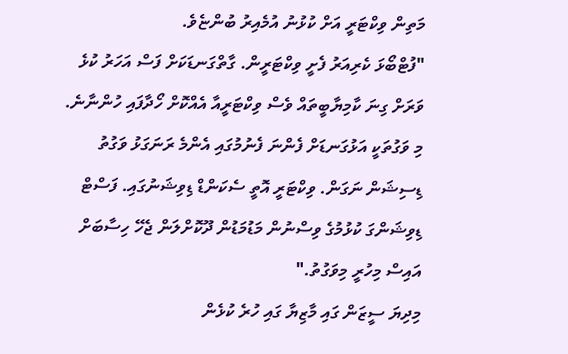މަތިން ވިކްޓަރީ އަށް ކުޅުނު އުމެއިރު ބުންޏެވެ.
"ފުޓްބޯޅަ ކެރިއަރު ފެށީ ވިކްޓަރީން. ގާތްގަނޑަކަށް ފަސް އަހަރު ކުޅެ ވަރަށް ގިނަ ކާމިޔާބީތައް ވެސް ވިކްޓަރީއާ އެއްކޮށް ހޯދާފައި ހުންނާނެ. މި ވަގުތަކީ އަޅުގަނޑަށް ފެންނަ ފެނުމުގައި އެންމެ ރަނަގަޅު ވަގުތު ޑިސިޝަން ނަގަން. ވިކްޓަރީ އޮތީ ސެކަންޑް ޑިވިޝަނުގައި. ފަސްޓް ޑިވިޝަންގަ ކުޅުމުގެ ވިސްނުން މަޑުމަޑުން ދޫކޮށްލަން ޖެހޭ ހިސާބަށް އައިސް މިހުރީ މިވަގުތު."
މިދިޔަ ސީޒަން ގައި މާޒިޔާ ގައި ހުރެ ކުޅެން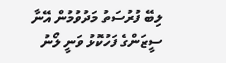ލިބޭ ފުރުސަތު މަދުވުމުން އޭނާ ސީޒަންގެ ފަހުކޮޅު ވަނީ ލޯނު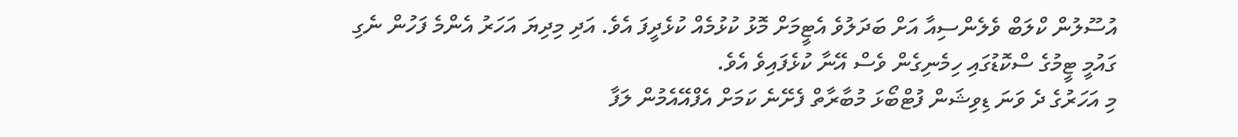އުސޫލުން ކްލަބް ވެލެންސިއާ އަށް ބަދަލުވެ އެޓީމަށް މޮޅު ކުޅުމެއް ކުޅެދީފަ އެވެ. އަދި މިދިޔަ އަހަރު އެންމެ ފަހުން ނެގި ގައުމީ ޓީމުގެ ސްކޮޑުގައި ހިމެނިގެން ވެސް އޭނާ ކުޅެފައިވެ އެވެ.
މި އަހަރުގެ ދެ ވަނަ ޑިވިޝަން ފުޓްބޯޅަ މުބާރާތް ފެށޭނެ ކަމަށް އެފްއޭއެމުން ލަފާ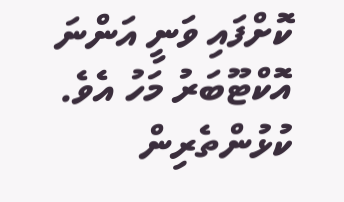ކޮށްފައި ވަނީ އަންނަ އޮކްޓޫބަރު މަހު އެވެ.
ކުޅުންތެރިން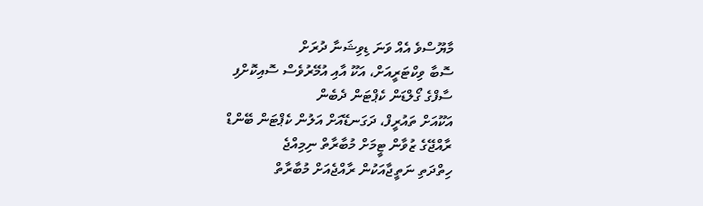މާޔޫސްވެ އެއް ވަނަ ޑިވިޝަނާ ދުރަށް
ސޮބާ ވިކްޓަރީއަށް، އަކޫ އާއި އުމޭރުވެސް ސޮއިކޮށްފި
ސާފްގެ ގޯލްޑަން ކެޕްޓަން ދެބެން
އަކޫއަށް ތައުރީފް، ދަގަނޑޭއަށް އަލުން ކެޕްޓަން ބޭންޑް
ރާއްޖޭގެ ޒުވާން ޓީމަށް މުބާރާތް ނިމިއްޖެ
ހިތްދަތި ނަތީޖާއަކުން ރާއްޖެއަށް މުބާރާތް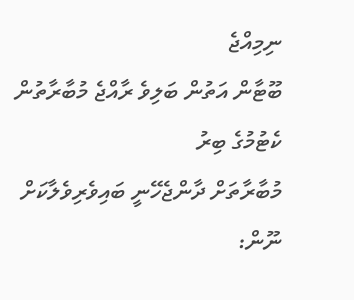ނިމިއްޖެ
ބޫޓާން އަތުން ބަލިވެ ރާއްޖެ މުބާރާތުން ކެޓުމުގެ ބިރު
މުބާރާތަށް ދާންޖެހޭނީ ބައިވެރިވެލާކަށް ނޫން: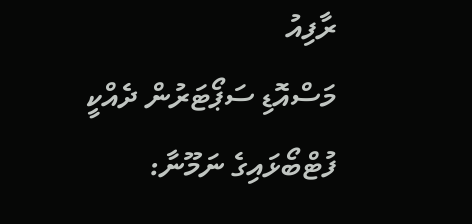ރާފިއު
މަސްއޮޑި ސަޕޯޓަރުން ދެއްކީ ފުޓްބޯޅައިގެ ނަމޫނާ: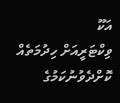އަކޫ
ވިކްޓަރީއަށް ހިދުމަތެއް ކޮށްދެވުނުކަމުގެ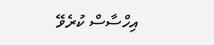އިހްސާސް ކުރެވޭ